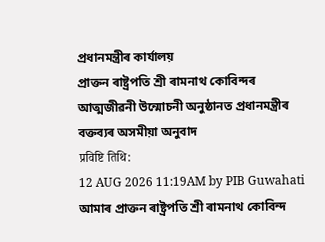প্ৰধানমন্ত্ৰীৰ কাৰ্যালয়
প্ৰাক্তন ৰাষ্ট্ৰপতি শ্ৰী ৰামনাথ কোবিন্দৰ আত্মজীৱনী উন্মোচনী অনুষ্ঠানত প্ৰধানমন্ত্ৰীৰ বক্তব্যৰ অসমীয়া অনুবাদ
प्रविष्टि तिथि:
12 AUG 2026 11:19AM by PIB Guwahati
আমাৰ প্ৰাক্তন ৰাষ্ট্ৰপতি শ্ৰী ৰামনাথ কোবিন্দ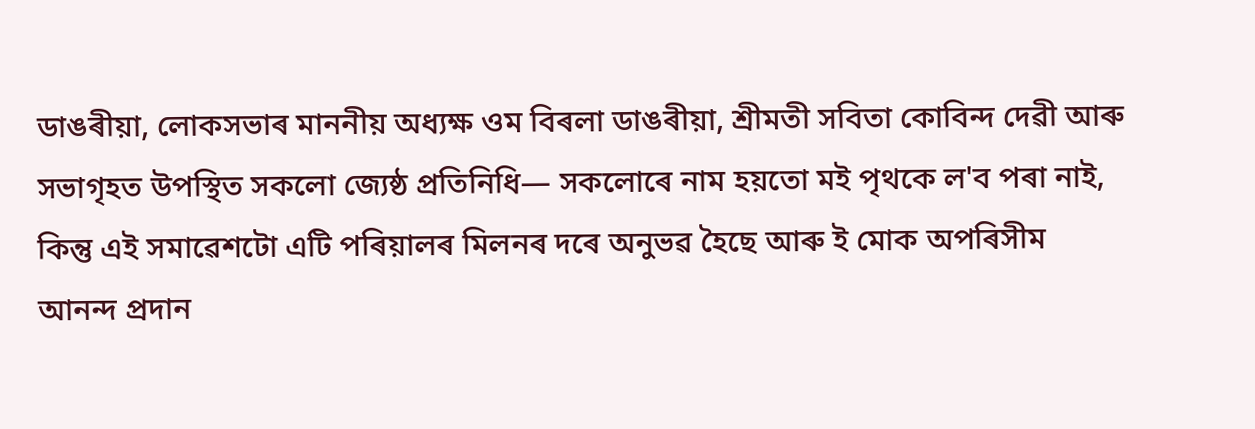ডাঙৰীয়া, লোকসভাৰ মাননীয় অধ্যক্ষ ওম বিৰলা ডাঙৰীয়া, শ্ৰীমতী সবিতা কোবিন্দ দেৱী আৰু সভাগৃহত উপস্থিত সকলো জ্যেষ্ঠ প্ৰতিনিধি— সকলোৰে নাম হয়তো মই পৃথকে ল'ব পৰা নাই, কিন্তু এই সমাৱেশটো এটি পৰিয়ালৰ মিলনৰ দৰে অনুভৱ হৈছে আৰু ই মোক অপৰিসীম আনন্দ প্ৰদান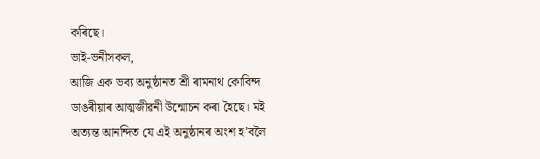কৰিছে।
ভাই-ভনীসকল,
আজি এক ভব্য অনুষ্ঠানত শ্ৰী ৰামনাথ কোবিন্দ ডাঙৰীয়াৰ আত্মজীৱনী উন্মোচন কৰা হৈছে। মই অত্যন্ত আনন্দিত যে এই অনুষ্ঠানৰ অংশ হ’বলৈ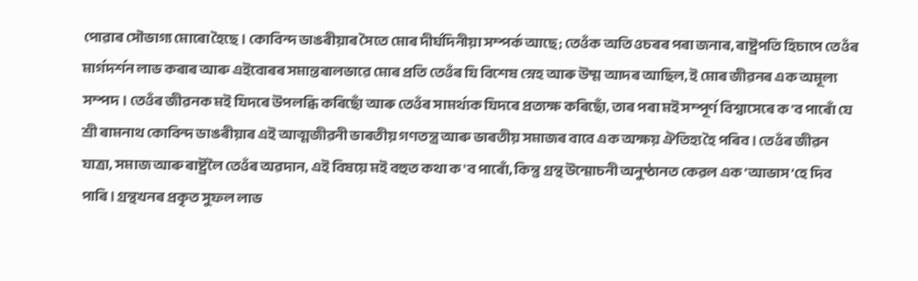পোৱাৰ সৌভাগ্য মোৰো হৈছে। কোবিন্দ ডাঙৰীয়াৰ সৈতে মোৰ দীৰ্ঘদিনীয়া সম্পৰ্ক আছে; তেওঁক অতি ওচৰৰ পৰা জনাৰ, ৰাষ্ট্ৰপতি হিচাপে তেওঁৰ মাৰ্গদৰ্শন লাভ কৰাৰ আৰু এইবোৰৰ সমান্তৰালভাৱে মোৰ প্ৰতি তেওঁৰ যি বিশেষ স্নেহ আৰু উষ্ম আদৰ আছিল, ই মোৰ জীৱনৰ এক অমূল্য সম্পদ। তেওঁৰ জীৱনক মই যিদৰে উপলব্ধি কৰিছোঁ আৰু তেওঁৰ সামৰ্থ্যক যিদৰে প্ৰত্যক্ষ কৰিছোঁ, তাৰ পৰা মই সম্পূৰ্ণ বিশ্বাসেৰে ক'ব পাৰোঁ যে শ্ৰী ৰামনাথ কোবিন্দ ডাঙৰীয়াৰ এই আত্মজীৱনী ভাৰতীয় গণতন্ত্ৰ আৰু ভাৰতীয় সমাজৰ বাবে এক অক্ষয় ঐতিহ্য হৈ পৰিব। তেওঁৰ জীৱন যাত্ৰা, সমাজ আৰু ৰাষ্ট্ৰলৈ তেওঁৰ অৱদান, এই বিষয়ে মই বহুত কথা ক'ব পাৰোঁ, কিন্তু গ্ৰন্থ উন্মোচনী অনুষ্ঠানত কেৱল এক ‘আভাস’হে দিব পাৰি। গ্ৰন্থখনৰ প্ৰকৃত সুফল লাভ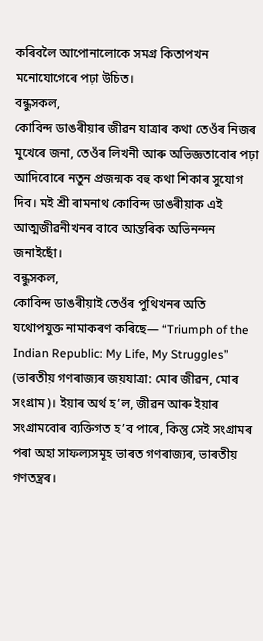কৰিবলৈ আপোনালোকে সমগ্ৰ কিতাপখন মনোযোগেৰে পঢ়া উচিত।
বন্ধুসকল,
কোবিন্দ ডাঙৰীয়াৰ জীৱন যাত্ৰাৰ কথা তেওঁৰ নিজৰ মুখেৰে জনা, তেওঁৰ লিখনী আৰু অভিজ্ঞতাবোৰ পঢ়া আদিবোৰে নতুন প্ৰজন্মক বহু কথা শিকাৰ সুযোগ দিব। মই শ্ৰী ৰামনাথ কোবিন্দ ডাঙৰীয়াক এই আত্মজীৱনীখনৰ বাবে আন্তৰিক অভিনন্দন জনাইছোঁ।
বন্ধুসকল,
কোবিন্দ ডাঙৰীয়াই তেওঁৰ পুথিখনৰ অতি যথোপযুক্ত নামাকৰণ কৰিছে— “Triumph of the Indian Republic: My Life, My Struggles” (ভাৰতীয় গণৰাজ্যৰ জয়যাত্ৰা: মোৰ জীৱন, মোৰ সংগ্ৰাম)। ইয়াৰ অৰ্থ হ’ল, জীৱন আৰু ইয়াৰ সংগ্ৰামবোৰ ব্যক্তিগত হ’ব পাৰে, কিন্তু সেই সংগ্ৰামৰ পৰা অহা সাফল্যসমূহ ভাৰত গণৰাজ্যৰ, ভাৰতীয় গণতন্ত্ৰৰ।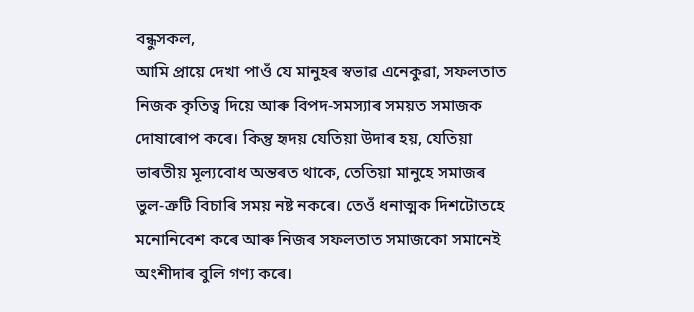বন্ধুসকল,
আমি প্ৰায়ে দেখা পাওঁ যে মানুহৰ স্বভাৱ এনেকুৱা, সফলতাত নিজক কৃতিত্ব দিয়ে আৰু বিপদ-সমস্যাৰ সময়ত সমাজক দোষাৰোপ কৰে। কিন্তু হৃদয় যেতিয়া উদাৰ হয়, যেতিয়া ভাৰতীয় মূল্যবোধ অন্তৰত থাকে, তেতিয়া মানুহে সমাজৰ ভুল-ত্ৰুটি বিচাৰি সময় নষ্ট নকৰে। তেওঁ ধনাত্মক দিশটোতহে মনোনিবেশ কৰে আৰু নিজৰ সফলতাত সমাজকো সমানেই অংশীদাৰ বুলি গণ্য কৰে।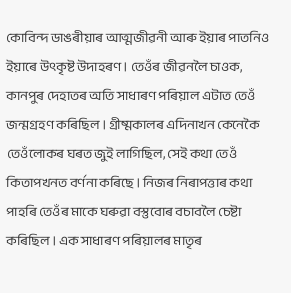কোবিন্দ ডাঙৰীয়াৰ আত্মজীৱনী আৰু ইয়াৰ পাতনিও ইয়াৰে উৎকৃষ্ট উদাহৰণ। তেওঁৰ জীৱনলৈ চাওক, কানপুৰ দেহাতৰ অতি সাধাৰণ পৰিয়াল এটাত তেওঁ জন্মগ্ৰহণ কৰিছিল। গ্ৰীষ্মকালৰ এদিনাখন কেনেকৈ তেওঁলোকৰ ঘৰত জুই লাগিছিল, সেই কথা তেওঁ কিতাপখনত বৰ্ণনা কৰিছে। নিজৰ নিৰাপত্তাৰ কথা পাহৰি তেওঁৰ মাকে ঘৰুৱা বস্তুবোৰ বচাবলৈ চেষ্টা কৰিছিল। এক সাধাৰণ পৰিয়ালৰ মাতৃৰ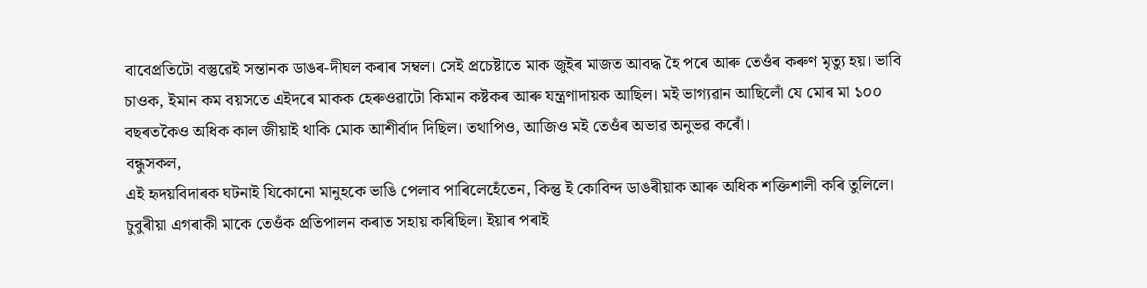বাবেপ্ৰতিটো বস্তুৱেই সন্তানক ডাঙৰ-দীঘল কৰাৰ সম্বল। সেই প্ৰচেষ্টাতে মাক জুইৰ মাজত আবদ্ধ হৈ পৰে আৰু তেওঁৰ কৰুণ মৃত্যু হয়। ভাবি চাওক, ইমান কম বয়সতে এইদৰে মাকক হেৰুওৱাটো কিমান কষ্টকৰ আৰু যন্ত্ৰণাদায়ক আছিল। মই ভাগ্যৱান আছিলোঁ যে মোৰ মা ১০০ বছৰতকৈও অধিক কাল জীয়াই থাকি মোক আশীৰ্বাদ দিছিল। তথাপিও, আজিও মই তেওঁৰ অভাৱ অনুভৱ কৰোঁ।
বন্ধুসকল,
এই হৃদয়বিদাৰক ঘটনাই যিকোনো মানুহকে ভাঙি পেলাব পাৰিলেহেঁতেন, কিন্তু ই কোবিন্দ ডাঙৰীয়াক আৰু অধিক শক্তিশালী কৰি তুলিলে। চুবুৰীয়া এগৰাকী মাকে তেওঁক প্ৰতিপালন কৰাত সহায় কৰিছিল। ইয়াৰ পৰাই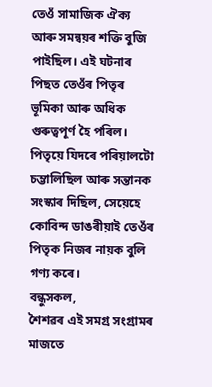তেওঁ সামাজিক ঐক্য আৰু সমন্বয়ৰ শক্তি বুজি পাইছিল। এই ঘটনাৰ পিছত তেওঁৰ পিতৃৰ ভূমিকা আৰু অধিক গুৰুত্বপূৰ্ণ হৈ পৰিল। পিতৃয়ে যিদৰে পৰিয়ালটো চম্ভালিছিল আৰু সন্তানক সংস্কাৰ দিছিল, সেয়েহে কোবিন্দ ডাঙৰীয়াই তেওঁৰ পিতৃক নিজৰ নায়ক বুলি গণ্য কৰে।
বন্ধুসকল,
শৈশৱৰ এই সমগ্ৰ সংগ্ৰামৰ মাজতে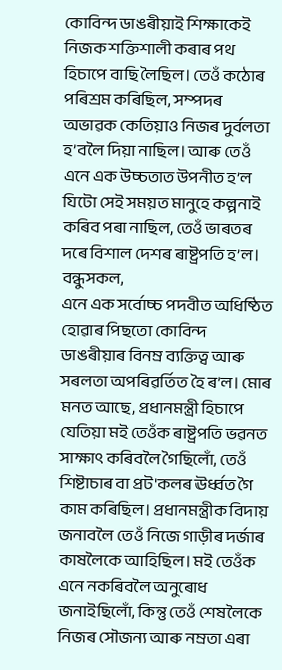কোবিন্দ ডাঙৰীয়াই শিক্ষাকেই নিজক শক্তিশালী কৰাৰ পথ হিচাপে বাছি লৈছিল। তেওঁ কঠোৰ পৰিশ্ৰম কৰিছিল, সম্পদৰ অভাৱক কেতিয়াও নিজৰ দুৰ্বলতা হ’বলৈ দিয়া নাছিল। আৰু তেওঁ এনে এক উচ্চতাত উপনীত হ’ল যিটো সেই সময়ত মানুহে কল্পনাই কৰিব পৰা নাছিল, তেওঁ ভাৰতৰ দৰে বিশাল দেশৰ ৰাষ্ট্ৰপতি হ’ল।
বন্ধুসকল,
এনে এক সৰ্বোচ্চ পদবীত অধিষ্ঠিত হোৱাৰ পিছতো কোবিন্দ ডাঙৰীয়াৰ বিনম্ৰ ব্যক্তিত্ব আৰু সৰলতা অপৰিৱৰ্তিত হৈ ৰ’ল। মোৰ মনত আছে, প্ৰধানমন্ত্ৰী হিচাপে যেতিয়া মই তেওঁক ৰাষ্ট্ৰপতি ভৱনত সাক্ষাৎ কৰিবলৈ গৈছিলোঁ, তেওঁ শিষ্টাচাৰ বা প্ৰট'কলৰ ঊৰ্ধ্বত গৈ কাম কৰিছিল। প্ৰধানমন্ত্ৰীক বিদায় জনাবলৈ তেওঁ নিজে গাড়ীৰ দৰ্জাৰ কাষলৈকে আহিছিল। মই তেওঁক এনে নকৰিবলৈ অনুৰোধ জনাইছিলোঁ, কিন্তু তেওঁ শেষলৈকে নিজৰ সৌজন্য আৰু নম্ৰতা এৰা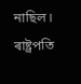নাছিল। ৰাষ্ট্ৰপতি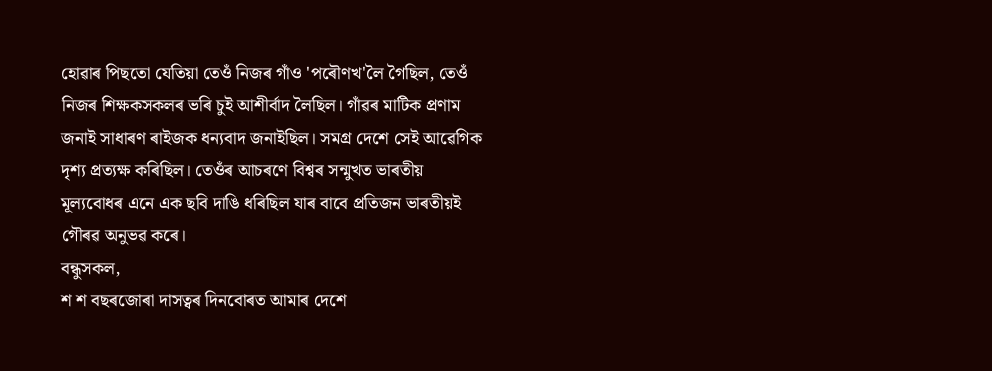হোৱাৰ পিছতো যেতিয়া তেওঁ নিজৰ গাঁও 'পৰৌণখ'লৈ গৈছিল, তেওঁ নিজৰ শিক্ষকসকলৰ ভৰি চুই আশীৰ্বাদ লৈছিল। গাঁৱৰ মাটিক প্ৰণাম জনাই সাধাৰণ ৰাইজক ধন্যবাদ জনাইছিল। সমগ্ৰ দেশে সেই আৱেগিক দৃশ্য প্ৰত্যক্ষ কৰিছিল। তেওঁৰ আচৰণে বিশ্বৰ সন্মুখত ভাৰতীয় মূল্যবোধৰ এনে এক ছবি দাঙি ধৰিছিল যাৰ বাবে প্ৰতিজন ভাৰতীয়ই গৌৰৱ অনুভৱ কৰে।
বন্ধুসকল,
শ শ বছৰজোৰা দাসত্বৰ দিনবোৰত আমাৰ দেশে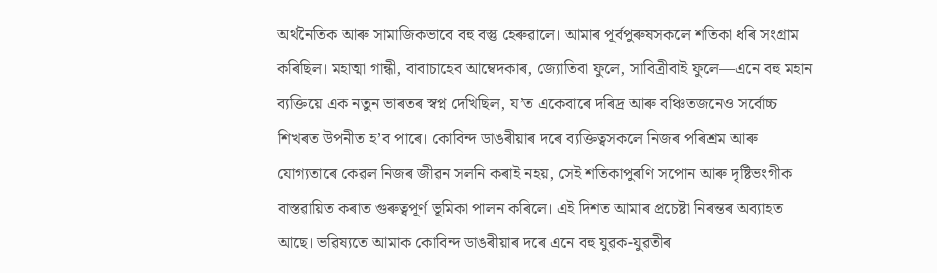অৰ্থনৈতিক আৰু সামাজিকভাবে বহু বস্তু হেৰুৱালে। আমাৰ পূৰ্বপুৰুষসকলে শতিকা ধৰি সংগ্ৰাম কৰিছিল। মহাত্মা গান্ধী, বাবাচাহেব আম্বেদকাৰ, জ্যোতিবা ফুলে, সাবিত্ৰীবাই ফুলে—এনে বহু মহান ব্যক্তিয়ে এক নতুন ভাৰতৰ স্বপ্ন দেখিছিল, য’ত একেবাৰে দৰিদ্ৰ আৰু বঞ্চিতজনেও সৰ্বোচ্চ শিখৰত উপনীত হ’ব পাৰে। কোবিন্দ ডাঙৰীয়াৰ দৰে ব্যক্তিত্বসকলে নিজৰ পৰিশ্ৰম আৰু যোগ্যতাৰে কেৱল নিজৰ জীৱন সলনি কৰাই নহয়, সেই শতিকাপুৰণি সপোন আৰু দৃষ্টিভংগীক বাস্তৱায়িত কৰাত গুৰুত্বপূৰ্ণ ভূমিকা পালন কৰিলে। এই দিশত আমাৰ প্ৰচেষ্টা নিৰন্তৰ অব্যাহত আছে। ভৱিষ্যতে আমাক কোবিন্দ ডাঙৰীয়াৰ দৰে এনে বহু যুৱক-যুৱতীৰ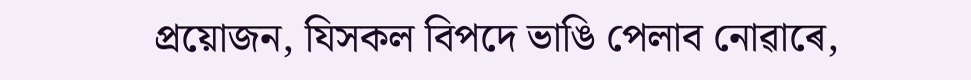প্ৰয়োজন, যিসকল বিপদে ভাঙি পেলাব নোৱাৰে,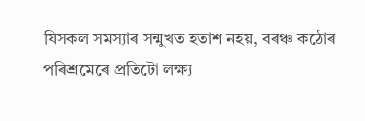যিসকল সমস্যাৰ সন্মুখত হতাশ নহয়, বৰঞ্চ কঠোৰ পৰিশ্ৰমেৰে প্ৰতিটো লক্ষ্য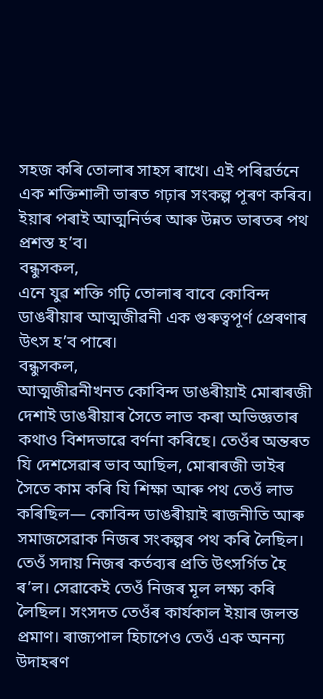সহজ কৰি তোলাৰ সাহস ৰাখে। এই পৰিৱৰ্তনে এক শক্তিশালী ভাৰত গঢ়াৰ সংকল্প পূৰণ কৰিব। ইয়াৰ পৰাই আত্মনিৰ্ভৰ আৰু উন্নত ভাৰতৰ পথ প্ৰশস্ত হ’ব।
বন্ধুসকল,
এনে যুৱ শক্তি গঢ়ি তোলাৰ বাবে কোবিন্দ ডাঙৰীয়াৰ আত্মজীৱনী এক গুৰুত্বপূৰ্ণ প্ৰেৰণাৰ উৎস হ’ব পাৰে।
বন্ধুসকল,
আত্মজীৱনীখনত কোবিন্দ ডাঙৰীয়াই মোৰাৰজী দেশাই ডাঙৰীয়াৰ সৈতে লাভ কৰা অভিজ্ঞতাৰ কথাও বিশদভাৱে বৰ্ণনা কৰিছে। তেওঁৰ অন্তৰত যি দেশসেৱাৰ ভাব আছিল, মোৰাৰজী ভাইৰ সৈতে কাম কৰি যি শিক্ষা আৰু পথ তেওঁ লাভ কৰিছিল— কোবিন্দ ডাঙৰীয়াই ৰাজনীতি আৰু সমাজসেৱাক নিজৰ সংকল্পৰ পথ কৰি লৈছিল। তেওঁ সদায় নিজৰ কৰ্তব্যৰ প্ৰতি উৎসৰ্গিত হৈ ৰ’ল। সেৱাকেই তেওঁ নিজৰ মূল লক্ষ্য কৰি লৈছিল। সংসদত তেওঁৰ কাৰ্যকাল ইয়াৰ জলন্ত প্ৰমাণ। ৰাজ্যপাল হিচাপেও তেওঁ এক অনন্য উদাহৰণ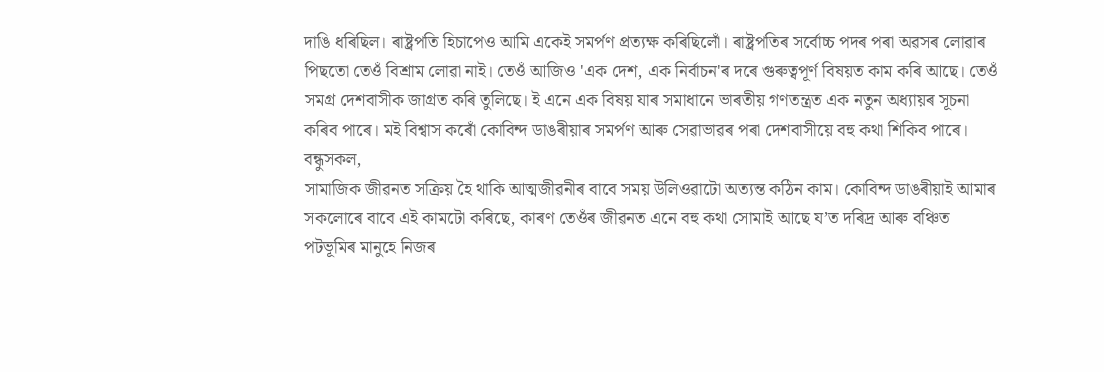দাঙি ধৰিছিল। ৰাষ্ট্ৰপতি হিচাপেও আমি একেই সমৰ্পণ প্ৰত্যক্ষ কৰিছিলোঁ। ৰাষ্ট্ৰপতিৰ সৰ্বোচ্চ পদৰ পৰা অৱসৰ লোৱাৰ পিছতো তেওঁ বিশ্ৰাম লোৱা নাই। তেওঁ আজিও 'এক দেশ, এক নিৰ্বাচন'ৰ দৰে গুৰুত্বপূৰ্ণ বিষয়ত কাম কৰি আছে। তেওঁ সমগ্ৰ দেশবাসীক জাগ্ৰত কৰি তুলিছে। ই এনে এক বিষয় যাৰ সমাধানে ভাৰতীয় গণতন্ত্ৰত এক নতুন অধ্যায়ৰ সূচনা কৰিব পাৰে। মই বিশ্বাস কৰোঁ কোবিন্দ ডাঙৰীয়াৰ সমৰ্পণ আৰু সেৱাভাৱৰ পৰা দেশবাসীয়ে বহু কথা শিকিব পাৰে।
বন্ধুসকল,
সামাজিক জীৱনত সক্ৰিয় হৈ থাকি আত্মজীৱনীৰ বাবে সময় উলিওৱাটো অত্যন্ত কঠিন কাম। কোবিন্দ ডাঙৰীয়াই আমাৰ সকলোৰে বাবে এই কামটো কৰিছে, কাৰণ তেওঁৰ জীৱনত এনে বহু কথা সোমাই আছে য’ত দৰিদ্ৰ আৰু বঞ্চিত পটভূমিৰ মানুহে নিজৰ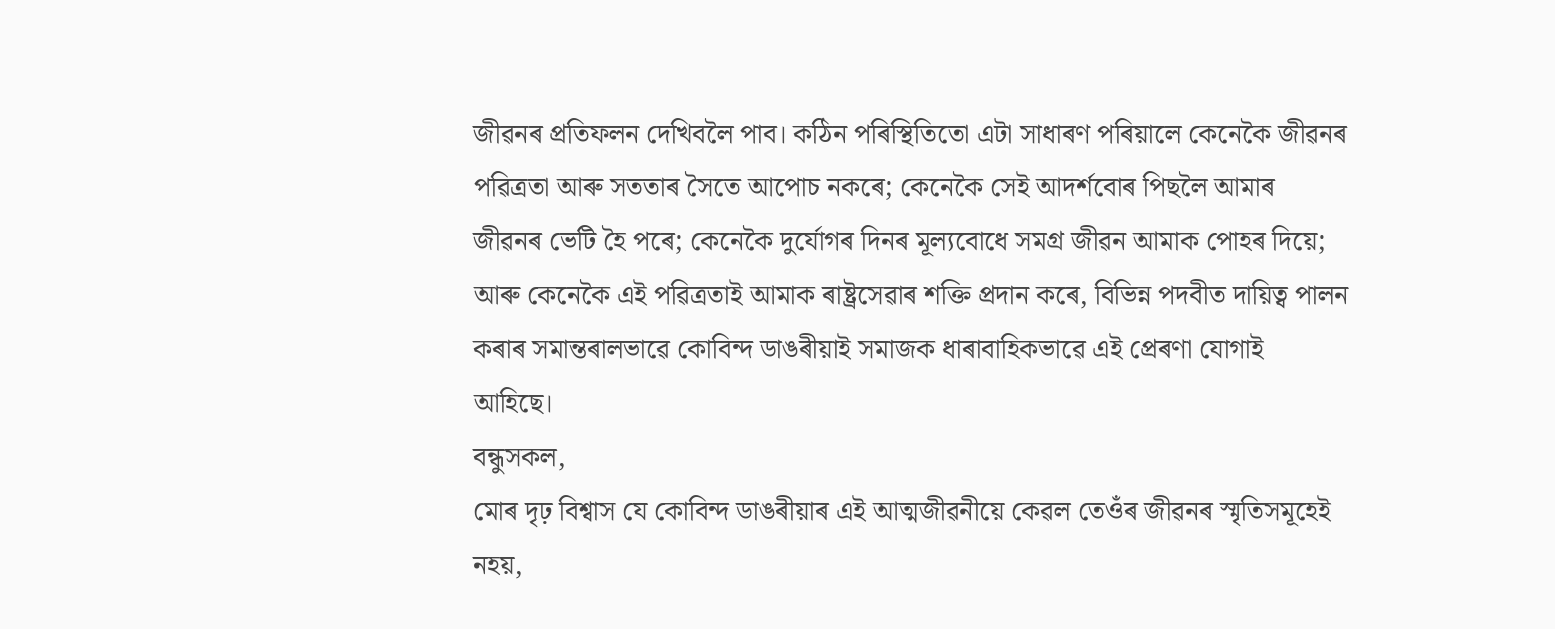জীৱনৰ প্ৰতিফলন দেখিবলৈ পাব। কঠিন পৰিস্থিতিতো এটা সাধাৰণ পৰিয়ালে কেনেকৈ জীৱনৰ পৱিত্ৰতা আৰু সততাৰ সৈতে আপোচ নকৰে; কেনেকৈ সেই আদৰ্শবোৰ পিছলৈ আমাৰ জীৱনৰ ভেটি হৈ পৰে; কেনেকৈ দুৰ্যোগৰ দিনৰ মূল্যবোধে সমগ্ৰ জীৱন আমাক পোহৰ দিয়ে; আৰু কেনেকৈ এই পৱিত্ৰতাই আমাক ৰাষ্ট্ৰসেৱাৰ শক্তি প্ৰদান কৰে, বিভিন্ন পদবীত দায়িত্ব পালন কৰাৰ সমান্তৰালভাৱে কোবিন্দ ডাঙৰীয়াই সমাজক ধাৰাবাহিকভাৱে এই প্ৰেৰণা যোগাই আহিছে।
বন্ধুসকল,
মোৰ দৃঢ় বিশ্বাস যে কোবিন্দ ডাঙৰীয়াৰ এই আত্মজীৱনীয়ে কেৱল তেওঁৰ জীৱনৰ স্মৃতিসমূহেই নহয়,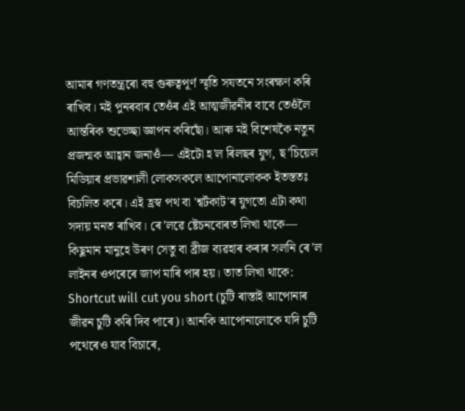আমাৰ গণতন্ত্ৰৰো বহু গুৰুত্বপূৰ্ণ স্মৃতি সযতনে সংৰক্ষণ কৰি ৰাখিব। মই পুনৰবাৰ তেওঁৰ এই আত্মজীৱনীৰ বাবে তেওঁলৈ আন্তৰিক শুভেচ্ছা জ্ঞাপন কৰিছোঁ। আৰু মই বিশেষকৈ নতুন প্ৰজন্মক আহ্বান জনাওঁ— এইটো হ'ল ৰিলছৰ যুগ, ছ’চিয়েল মিডিয়াৰ প্ৰভাৱশালী লোকসকলে আপোনালোকক ইতস্ততঃ বিচলিত কৰে। এই হ্ৰস্ব পথ বা 'শ্বৰ্টকাট'ৰ যুগতো এটা কথা সদায় মনত ৰাখিব। ৰে’লৱে ষ্টেচনবোৰত লিখা থাকে— কিছুমান মানুহে উৰণ সেতু বা ব্ৰীজ ব্যৱহাৰ কৰাৰ সলনি ৰে’ল লাইনৰ ওপৰেৰে জাপ মাৰি পাৰ হয়। তাত লিখা থাকে: Shortcut will cut you short (চুটি ৰাস্তাই আপোনাৰ জীৱন চুটি কৰি দিব পাৰে)। আনকি আপোনালোকে যদি চুটি পথেৰেও যাব বিচাৰে,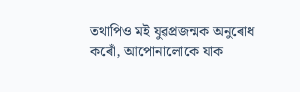তথাপিও মই যুৱপ্ৰজন্মক অনুৰোধ কৰোঁ, আপোনালোকে যাক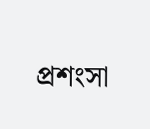প্ৰশংসা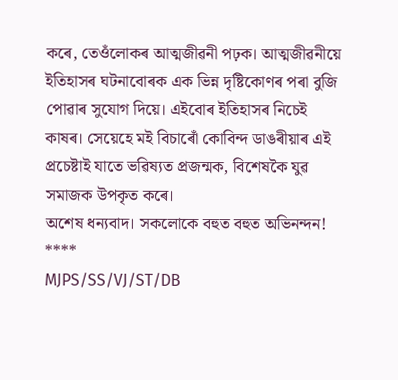কৰে, তেওঁলোকৰ আত্মজীৱনী পঢ়ক। আত্মজীৱনীয়ে ইতিহাসৰ ঘটনাবোৰক এক ভিন্ন দৃষ্টিকোণৰ পৰা বুজি পোৱাৰ সুযোগ দিয়ে। এইবোৰ ইতিহাসৰ নিচেই কাষৰ। সেয়েহে মই বিচাৰোঁ কোবিন্দ ডাঙৰীয়াৰ এই প্ৰচেষ্টাই যাতে ভৱিষ্যত প্ৰজন্মক, বিশেষকৈ যুৱ সমাজক উপকৃত কৰে।
অশেষ ধন্যবাদ। সকলোকে বহুত বহুত অভিনন্দন!
****
MJPS/SS/VJ/ST/DB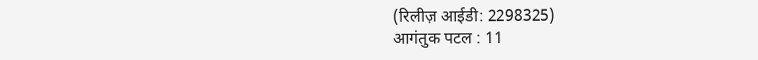(रिलीज़ आईडी: 2298325)
आगंतुक पटल : 11